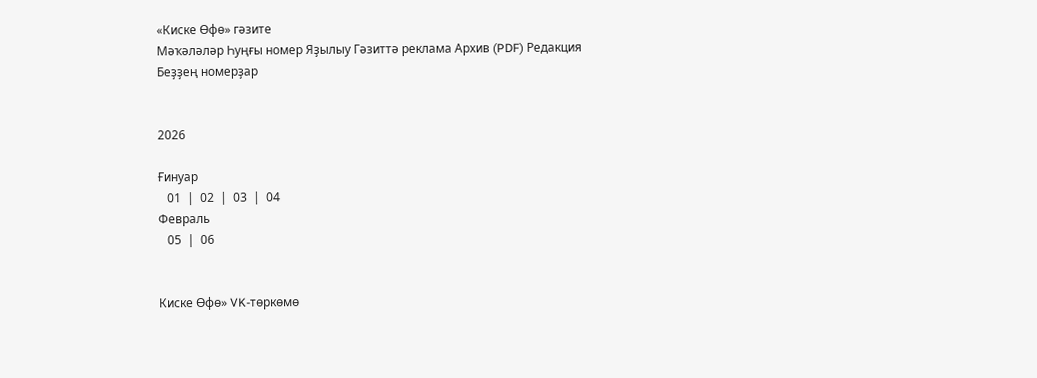«Киске Өфө» гәзите
Мәҡәләләр Һуңғы номер Яҙылыу Гәзиттә реклама Архив (PDF) Редакция
Беҙҙең номерҙар


2026

Ғинуар
   01  |  02  |  03  |  04
Февраль
   05  |  06


Киске Өфө» VK-төркөмө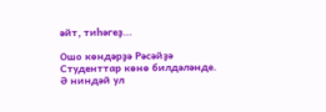әйт, тиһәгеҙ...

Ошо көндәрҙә Рәсәйҙә Студенттар көнө билдәләнде. Ә ниндәй ул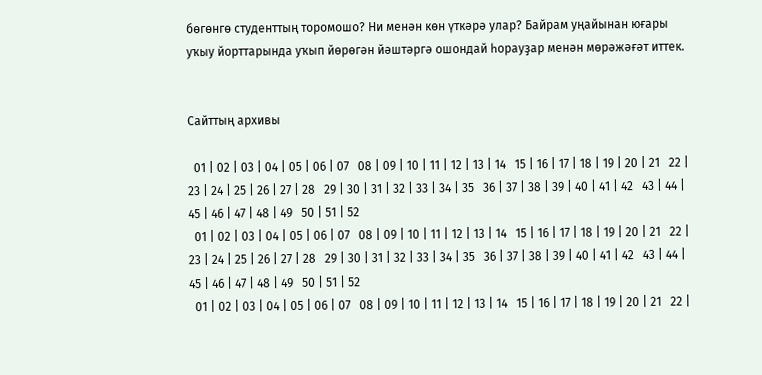бөгөнгө студенттың торомошо? Ни менән көн үткәрә улар? Байрам уңайынан юғары уҡыу йорттарында уҡып йөрөгән йәштәргә ошондай һорауҙар менән мөрәжәғәт иттек.


Сайттың архивы

  01 | 02 | 03 | 04 | 05 | 06 | 07   08 | 09 | 10 | 11 | 12 | 13 | 14   15 | 16 | 17 | 18 | 19 | 20 | 21   22 | 23 | 24 | 25 | 26 | 27 | 28   29 | 30 | 31 | 32 | 33 | 34 | 35   36 | 37 | 38 | 39 | 40 | 41 | 42   43 | 44 | 45 | 46 | 47 | 48 | 49   50 | 51 | 52
  01 | 02 | 03 | 04 | 05 | 06 | 07   08 | 09 | 10 | 11 | 12 | 13 | 14   15 | 16 | 17 | 18 | 19 | 20 | 21   22 | 23 | 24 | 25 | 26 | 27 | 28   29 | 30 | 31 | 32 | 33 | 34 | 35   36 | 37 | 38 | 39 | 40 | 41 | 42   43 | 44 | 45 | 46 | 47 | 48 | 49   50 | 51 | 52
  01 | 02 | 03 | 04 | 05 | 06 | 07   08 | 09 | 10 | 11 | 12 | 13 | 14   15 | 16 | 17 | 18 | 19 | 20 | 21   22 |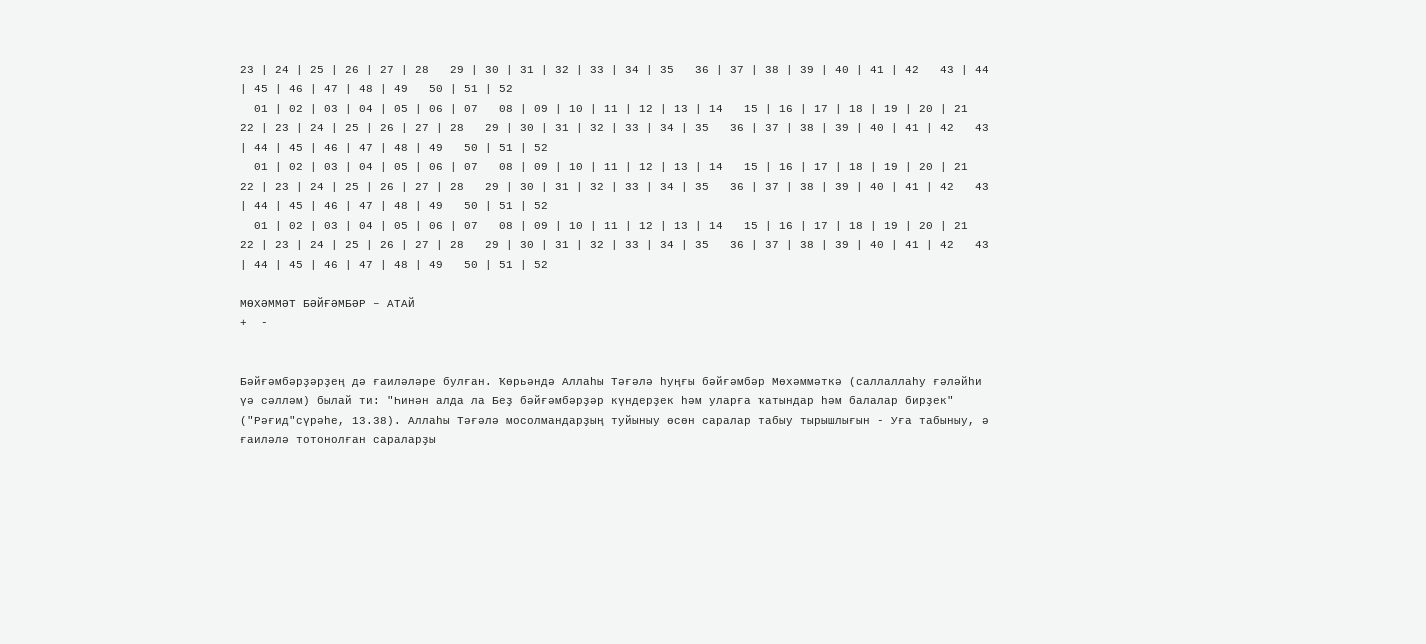23 | 24 | 25 | 26 | 27 | 28   29 | 30 | 31 | 32 | 33 | 34 | 35   36 | 37 | 38 | 39 | 40 | 41 | 42   43 | 44 | 45 | 46 | 47 | 48 | 49   50 | 51 | 52
  01 | 02 | 03 | 04 | 05 | 06 | 07   08 | 09 | 10 | 11 | 12 | 13 | 14   15 | 16 | 17 | 18 | 19 | 20 | 21   22 | 23 | 24 | 25 | 26 | 27 | 28   29 | 30 | 31 | 32 | 33 | 34 | 35   36 | 37 | 38 | 39 | 40 | 41 | 42   43 | 44 | 45 | 46 | 47 | 48 | 49   50 | 51 | 52
  01 | 02 | 03 | 04 | 05 | 06 | 07   08 | 09 | 10 | 11 | 12 | 13 | 14   15 | 16 | 17 | 18 | 19 | 20 | 21   22 | 23 | 24 | 25 | 26 | 27 | 28   29 | 30 | 31 | 32 | 33 | 34 | 35   36 | 37 | 38 | 39 | 40 | 41 | 42   43 | 44 | 45 | 46 | 47 | 48 | 49   50 | 51 | 52
  01 | 02 | 03 | 04 | 05 | 06 | 07   08 | 09 | 10 | 11 | 12 | 13 | 14   15 | 16 | 17 | 18 | 19 | 20 | 21   22 | 23 | 24 | 25 | 26 | 27 | 28   29 | 30 | 31 | 32 | 33 | 34 | 35   36 | 37 | 38 | 39 | 40 | 41 | 42   43 | 44 | 45 | 46 | 47 | 48 | 49   50 | 51 | 52

МӨХӘММӘТ БӘЙҒӘМБӘР – АТАЙ
+  -


Бәйғәмбәрҙәрҙең дә ғаиләләре булған. Ҡөрьәндә Аллаһы Тәғәлә һуңғы бәйғәмбәр Мөхәммәткә (саллаллаһу ғәләйһи үә сәлләм) былай ти: "Һинән алда ла Беҙ бәйғәмбәрҙәр күндерҙек һәм уларға ҡатындар һәм балалар бирҙек" ("Рәғид"сүрәһе, 13.38). Аллаһы Тәғәлә мосолмандарҙың туйыныу өсөн саралар табыу тырышлығын - Уға табыныу, ә ғаиләлә тотонолған сараларҙы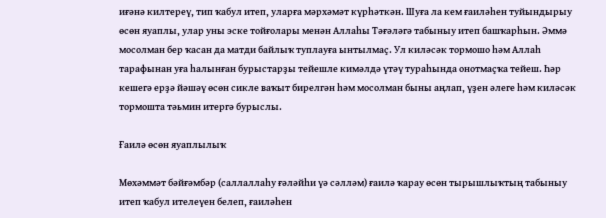иғәнә килтереү, тип ҡабул итеп, уларға мәрхәмәт күрһәткән. Шуға ла кем ғаиләһен туйындырыу өсөн яуаплы, улар уны эске тойғолары менән Аллаһы Тәғәләгә табыныу итеп башҡарһын. Әммә мосолман бер ҡасан да матди байлыҡ туплауға ынтылмаҫ. Ул киләсәк тормошо һәм Аллаһ тарафынан уға һалынған бурыстарҙы тейешле кимәлдә үтәү тураһында онотмаҫҡа тейеш. Һәр кешегә ерҙә йәшәү өсөн сикле ваҡыт бирелгән һәм мосолман быны аңлап, үҙен әлеге һәм киләсәк тормошта тәьмин итергә бурыслы.

Ғаилә өсөн яуаплылыҡ

Мөхәммәт бәйғәмбәр (саллаллаһу ғәләйһи үә сәлләм) ғаилә ҡарау өсөн тырышлыҡтың табыныу итеп ҡабул ителеүен белеп, ғаиләһен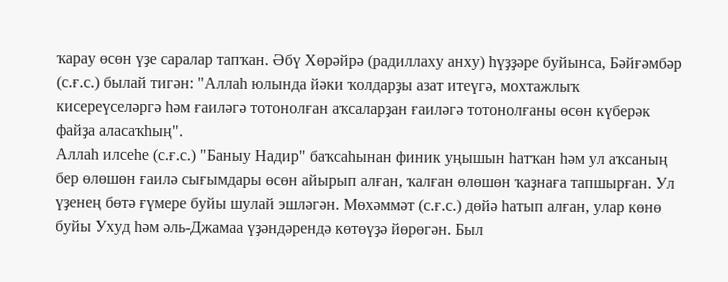ҡарау өсөн үҙе саралар тапҡан. Әбү Хөрәйрә (радиллаху анху) һүҙҙәре буйынса, Бәйғәмбәр (с.ғ.с.) былай тигән: "Аллаһ юлында йәки ҡолдарҙы азат итеүгә, мохтажлыҡ кисереүселәргә һәм ғаиләгә тотонолған аҡсаларҙан ғаиләгә тотонолғаны өсөн күберәк файҙа аласаҡһың".
Аллаһ илсеһе (с.ғ.с.) "Баныу Надир" баҡсаһынан финик уңышын һатҡан һәм ул аҡсаның бер өлөшөн ғаилә сығымдары өсөн айырып алған, ҡалған өлөшөн ҡаҙнаға тапшырған. Ул үҙенең бөтә ғүмере буйы шулай эшләгән. Мөхәммәт (с.ғ.с.) дөйә һатып алған, улар көнө буйы Ухуд һәм әль-Джамаа үҙәндәрендә көтөүҙә йөрөгән. Был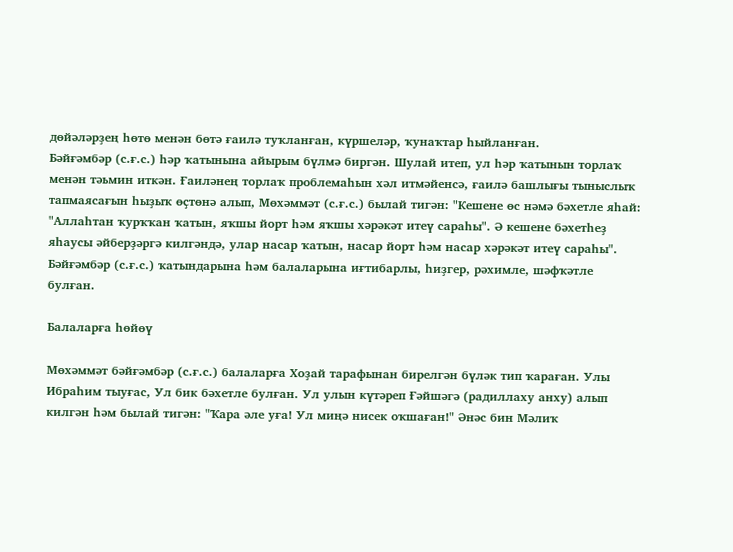дөйәләрҙең һөтө менән бөтә ғаилә туҡланған, күршеләр, ҡунаҡтар һыйланған.
Бәйғәмбәр (с.ғ.с.) һәр ҡатынына айырым бүлмә биргән. Шулай итеп, ул һәр ҡатынын торлаҡ менән тәьмин иткән. Ғаиләнең торлаҡ проблемаһын хәл итмәйенсә, ғаилә башлығы тыныслыҡ тапмаясағын һыҙыҡ өҫтөнә алып, Мөхәммәт (с.ғ.с.) былай тигән: "Кешене өс нәмә бәхетле яһай: "Аллаһтан ҡурҡҡан ҡатын, яҡшы йорт һәм яҡшы хәрәкәт итеү сараһы". Ә кешене бәхетһеҙ яһаусы әйберҙәргә килгәндә, улар насар ҡатын, насар йорт һәм насар хәрәкәт итеү сараһы".
Бәйғәмбәр (с.ғ.с.) ҡатындарына һәм балаларына иғтибарлы, һиҙгер, рәхимле, шәфҡәтле булған.

Балаларға һөйөү

Мөхәммәт бәйғәмбәр (с.ғ.с.) балаларға Хоҙай тарафынан бирелгән бүләк тип ҡараған. Улы Ибраһим тыуғас, Ул бик бәхетле булған. Ул улын күтәреп Ғәйшәгә (радиллаху анху) алып килгән һәм былай тигән: "Ҡара әле уға! Ул миңә нисек оҡшаған!" Әнәс бин Мәлиҡ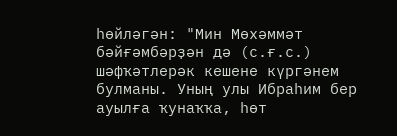һөйләгән: "Мин Мөхәммәт бәйғәмбәрҙән дә (с.ғ.с.) шәфҡәтлерәк кешене күргәнем булманы. Уның улы Ибраһим бер ауылға ҡунаҡҡа, һөт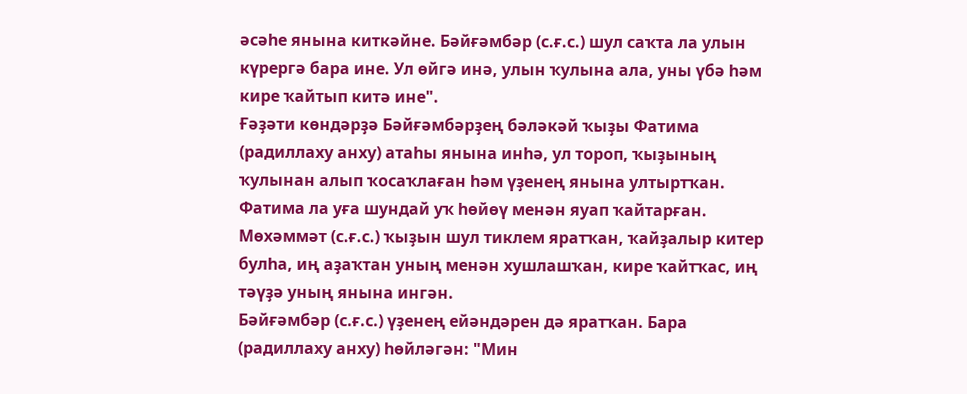әсәһе янына киткәйне. Бәйғәмбәр (с.ғ.с.) шул саҡта ла улын күрергә бара ине. Ул өйгә инә, улын ҡулына ала, уны үбә һәм кире ҡайтып китә ине".
Ғәҙәти көндәрҙә Бәйғәмбәрҙең бәләкәй ҡыҙы Фатима (радиллаху анху) атаһы янына инһә, ул тороп, ҡыҙының ҡулынан алып ҡосаҡлаған һәм үҙенең янына ултыртҡан. Фатима ла уға шундай уҡ һөйөү менән яуап ҡайтарған. Мөхәммәт (с.ғ.с.) ҡыҙын шул тиклем яратҡан, ҡайҙалыр китер булһа, иң аҙаҡтан уның менән хушлашҡан, кире ҡайтҡас, иң тәүҙә уның янына ингән.
Бәйғәмбәр (с.ғ.с.) үҙенең ейәндәрен дә яратҡан. Бара (радиллаху анху) һөйләгән: "Мин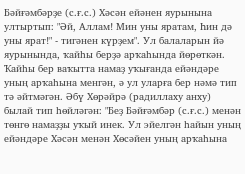Бәйғәмбәрҙе (с.ғ.с.) Хәсән ейәнен яурынына ултыртып: "Әй, Аллам! Мин уны яратам, Һин дә уны ярат!" - тигәнен күрҙем". Ул балаларын йә яурынында, ҡайһы берҙә арҡаһында йөрөткән. Ҡайһы бер ваҡытта намаҙ уҡығанда ейәндәре уның арҡаһына менгән, ә ул уларға бер нәмә тип тә әйтмәгән. Әбү Хөрәйрә (радиллаху анху) былай тип һөйләгән: "Беҙ Бәйғәмбәр (с.ғ.с.) менән төнгө намаҙҙы уҡый инек. Ул эйелгән һайын уның ейәндәре Хәсән менән Хөсәйен уның арҡаһына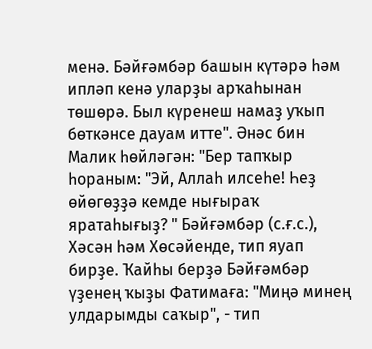менә. Бәйғәмбәр башын күтәрә һәм ипләп кенә уларҙы арҡаһынан төшөрә. Был күренеш намаҙ уҡып бөткәнсе дауам итте". Әнәс бин Малик һөйләгән: "Бер тапҡыр һораным: "Эй, Аллаһ илсеһе! Һеҙ өйөгөҙҙә кемде нығыраҡ яратаһығыҙ? " Бәйғәмбәр (с.ғ.с.), Хәсән һәм Хөсәйенде, тип яуап бирҙе. Ҡайһы берҙә Бәйғәмбәр үҙенең ҡыҙы Фатимаға: "Миңә минең улдарымды саҡыр", - тип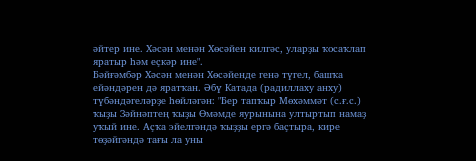әйтер ине. Хәсән менән Хөсәйен килгәс, уларҙы ҡосаҡлап яратыр һәм еҫкәр ине".
Бәйғәмбәр Хәсән менән Хөсәйенде генә түгел, башҡа ейәндәрен дә яратҡан. Әбү Катада (радиллаху анху) түбәндәгеләрҙе һөйләгән: "Бер тапҡыр Мөхәммәт (с.ғ.с.) ҡыҙы Зәйнәптең ҡыҙы Өмәмде яурынына ултыртып намаҙ уҡый ине. Аҫҡа эйелгәндә ҡыҙҙы ергә баҫтыра, кире төҙәйгәндә тағы ла уны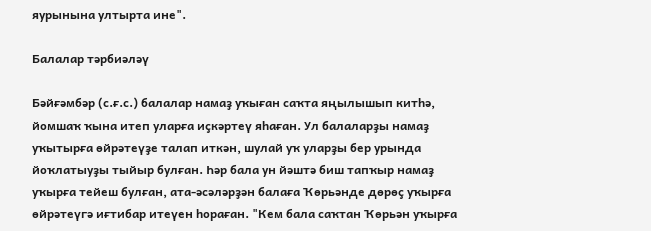яурынына ултырта ине".

Балалар тәрбиәләү

Бәйғәмбәр (с.ғ.с.) балалар намаҙ уҡыған саҡта яңылышып китһә, йомшаҡ ҡына итеп уларға иҫкәртеү яһаған. Ул балаларҙы намаҙ уҡытырға өйрәтеүҙе талап иткән, шулай уҡ уларҙы бер урында йоҡлатыуҙы тыйыр булған. Һәр бала ун йәштә биш тапҡыр намаҙ уҡырға тейеш булған, ата-әсәләрҙән балаға Ҡөрьәнде дөрөҫ уҡырға өйрәтеүгә иғтибар итеүен һораған. "Кем бала саҡтан Ҡөрьән уҡырға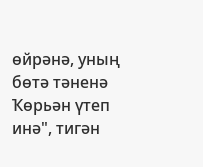өйрәнә, уның бөтә тәненә Ҡөрьән үтеп инә", тигән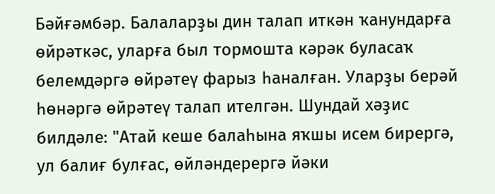Бәйғәмбәр. Балаларҙы дин талап иткән ҡанундарға өйрәткәс, уларға был тормошта кәрәк буласаҡ белемдәргә өйрәтеү фарыз һаналған. Уларҙы берәй һөнәргә өйрәтеү талап ителгән. Шундай хәҙис билдәле: "Атай кеше балаһына яҡшы исем бирергә, ул балиғ булғас, өйләндерергә йәки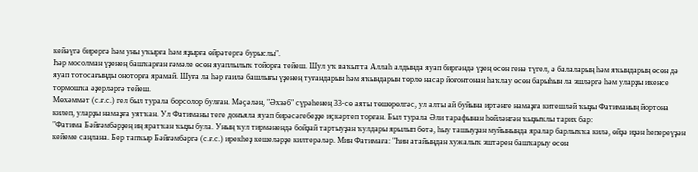кейәүгә бирергә һәм уны уҡырға һәм яҙырға өйрәтергә бурыслы".
Һәр мосолман үҙенең башҡарған ғәмәле өсөн яуаплылыҡ тойорға тейеш. Шул уҡ ваҡытта Аллаһ алдында яуап биргәндә үҙең өсөн генә түгел, ә балаларың һәм яҡындарың өсөн дә яуап тотосағыңды оноторға ярамай. Шуға ла һәр ғаилә башлығы үҙенең туғандарын һәм яҡындарын төрлө насар йоғонтонан һаҡлау өсөн барыһын ла эшләргә һәм уларҙы икенсе тормошҡа әҙерләргә тейеш.
Мөхәммәт (с.ғ.с.) гел был турала борсолор булған. Мәҫәлән, "Әхзәб" сүрәһенең 33-сө аяты төшөрөлгәс, ул алты ай буйына иртәнге намаҙға китешләй ҡыҙы Фатиманың йортона килеп, уларҙы намаҙға уятҡан. Ул Фатиманы теге донъяла яуап бирәсәгебеҙҙе иҫкәртеп торған. Был турала Әли тарафынан һөйләнгән ҡыҙыҡлы тарих бар:
"Фатима Бәйғәмбәрҙең иң яратҡан ҡыҙы була. Уның ҡул тирмәнендә бойҙай тартыуҙан ҡулдары ярылып бөтә, һыу ташыуҙан муйынында яралар барлыҡҡа килә, өйҙә иҙән һепереүҙән кейеме саңлана. Бер тапҡыр Бәйғәмбәргә (с.ғ.с.) ирекһеҙ кешеләрҙе килтерәләр. Мин Фатимаға: "Һин атайыңдан хужалыҡ эштәрен башҡарыу өсөн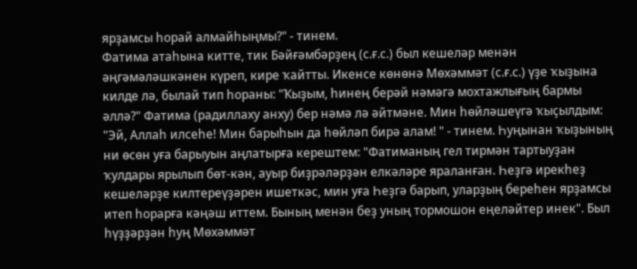ярҙамсы һорай алмайһыңмы?" - тинем.
Фатима атаһына китте, тик Бәйғәмбәрҙең (с.ғ.с.) был кешеләр менән әңгәмәләшкәнен күреп, кире ҡайтты. Икенсе көнөнә Мөхәммәт (с.ғ.с.) үҙе ҡыҙына килде лә, былай тип һораны: "Ҡыҙым, һинең берәй нәмәгә мохтажлығың бармы әллә?" Фатима (радиллаху анху) бер нәмә лә әйтмәне. Мин һөйләшеүгә ҡыҫылдым:
"Эй, Аллаһ илсеһе! Мин барыһын да һөйләп бирә алам! " - тинем. Һуңынан ҡыҙының ни өсөн уға барыуын аңлатырға керештем: "Фатиманың гел тирмән тартыуҙан ҡулдары ярылып бөт-кән, ауыр биҙрәләрҙән елкәләре яраланған. Һеҙгә ирекһеҙ кешеләрҙе килтереүҙәрен ишеткәс, мин уға Һеҙгә барып, уларҙың береһен ярҙамсы итеп һорарға кәңәш иттем. Бының менән беҙ уның тормошон еңеләйтер инек". Был һүҙҙәрҙән һуң Мөхәммәт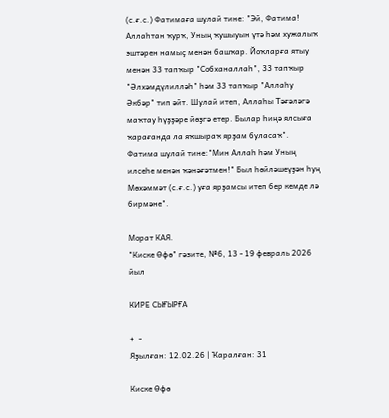(с.ғ.с.) Фатимаға шулай тине: "Эй, Фатима! Аллаһтан ҡурҡ, Уның ҡушыуын үтә һәм хужалыҡ эштәрен намыҫ менән башҡар. Йоҡларға ятыу менән 33 тапҡыр "Собханаллаһ", 33 тапҡыр "Әлхәмдүлилләһ" һәм 33 тапҡыр "Аллаһу Әкбәр" тип әйт. Шулай итеп, Аллаһы Тәғәләгә маҡтау һүҙҙәре йөҙгә етер. Былар һиңә ялсыға ҡарағанда ла яҡшыраҡ ярҙам буласаҡ". Фатима шулай тине:"Мин Аллаһ һәм Уның илсеһе менән ҡәнәғәтмен!" Был һөйләшеүҙән һуң Мөхәммәт (с.ғ.с.) уға ярҙамсы итеп бер кемде лә бирмәне".

Морат КАЯ.
"Киске Өфө" гәзите, №6, 13 - 19 февраль 2026 йыл

КИРЕ СЫҒЫРҒА

+  -
Яҙылған: 12.02.26 | Ҡаралған: 31

Киске Өфө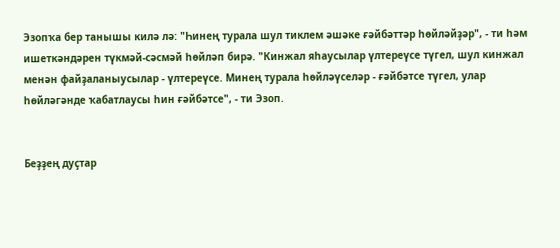Эзопҡа бер танышы килә лә: "Һинең турала шул тиклем әшәке ғәйбәттәр һөйләйҙәр", - ти һәм ишеткәндәрен түкмәй-сәсмәй һөйләп бирә. "Кинжал яһаусылар үлтереүсе түгел, шул кинжал менән файҙаланыусылар - үлтереүсе. Минең турала һөйләүселәр - ғәйбәтсе түгел, улар һөйләгәнде ҡабатлаусы һин ғәйбәтсе", - ти Эзоп.


Беҙҙең дуҫтар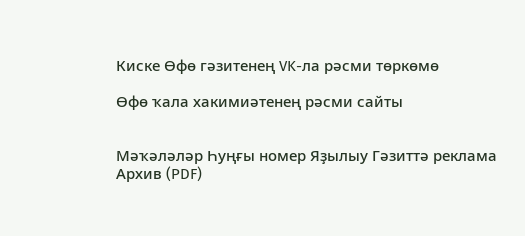Киске Өфө гәзитенең VK-ла рәсми төркөмө

Өфө ҡала хакимиәтенең рәсми сайты


Мәҡәләләр Һуңғы номер Яҙылыу Гәзиттә реклама Архив (PDF)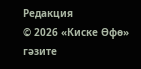Редакция
© 2026 «Киске Өфө» гәзите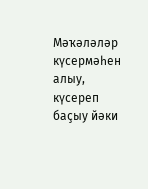Мәҡәләләр күсермәһен алыу, күсереп баҫыу йәки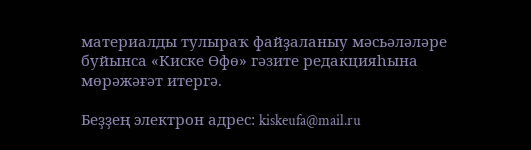материалды тулыраҡ файҙаланыу мәсьәләләре буйынса «Киске Өфө» гәзите редакцияһына мөрәжәғәт итергә.

Беҙҙең электрон адрес: kiskeufa@mail.ru